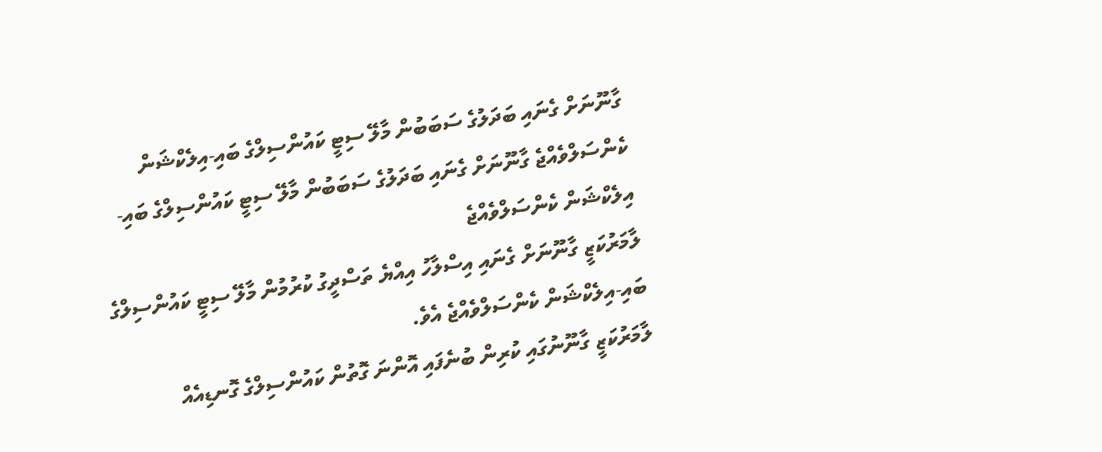ގާނޫނަށް ގެނައި ބަދަލުގެ ސަބަބުން މާލޭ ސިޓީ ކައުންސިލްގެ ބައި-އިލެކްޝަން ކެންސަލްވެއްޖެ ގާނޫނަށް ގެނައި ބަދަލުގެ ސަބަބުން މާލޭ ސިޓީ ކައުންސިލްގެ ބައި-އިލެކްޝަން ކެންސަލްވެއްޖެ
ލާމަރުކަޒީ ގާނޫނަށް ގެނައި އިސްލާހު އިއްޔެ ތަސްދީގު ކުރުމުން މާލޭ ސިޓީ ކައުންސިލްގެ ބައި-އިލެކްޝަން ކެންސަލްވެއްޖެ އެވެ.
ލާމަރުކަޒީ ގާނޫނުގައި ކުރިން ބުނެފައި އޮންނަ ގޮތުން ކައުންސިލްގެ ގޮނޑިއެއް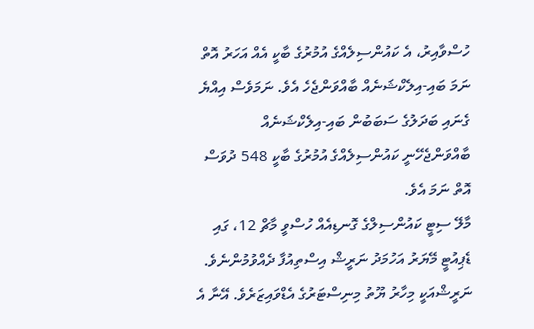ހުސްވާއިރު، އެ ކައުންސިލެއްގެ އުމުރުގެ ބާކީ އެއް އަހަރު އޮތް ނަމަ ބައި-އިލެކްޝަނެއް ބާއްވަންޖެހެ އެވެ. ނަމަވެސް އިއްޔެ ގެނައި ބަދަލުގެ ސަބަބުން ބައި-އިލެކްޝަނެއް ބާއްވަންޖެހޭނީ ކައުންސިލެއްގެ އުމުރުގެ ބާކީ 548 ދުވަސް އޮތް ނަމަ އެވެ.
މާލޭ ސިޓީ ކައުންސިލްގެ ގޮނޑިއެއް ހުސްވީ މާޗް 12، ގައި ޑެޕިއުޓީ މޭޔަރު އަހުމަދު ނަރީޝް އިސްތިއުފާ ދެއްވުމުންނެވެ. ނަރީޝްއަކީ މިހާރު ޔޫތު މިނިސްޓަރުގެ އެޑްވައިޒަރެވެ. އޭނާ އެ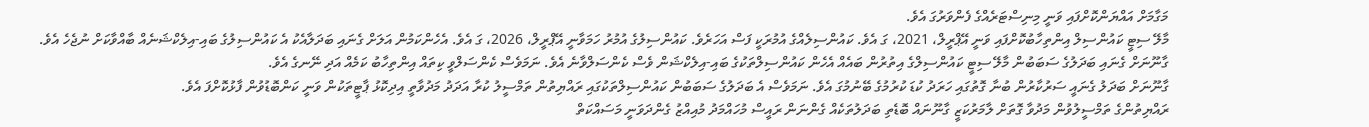މަގާމަށް އައްޔަންކޮށްފައި ވަނީ މިނިސްޓަރެއްގެ ފެންވަރުގަ އެވެ.
މާލޭ ސިޓީ ކައުންސިލް އިންތިހާބުކޮށްފައި ވަނީ އޭޕްރީލް، 2021، ގަ އެވެ. ކައުންސިލެއްގެ އުމުރަކީ ފަސް އަހަރެވެ. ކައުންސިލުގެ އުމުރު ހަމަވާނީ އޭޕްރީލް، 2026، ގަ އެވެ. އެހެންކަމުން އަލަށް ގެނައި ބަދަލާއެކު އެ ކައުންސިލުގެ ބައި-އިލެކްޝަނެއް ބާއްވާކަށް ނުޖެހެ އެވެ.
ގާނޫނަށް ގެނައި ބަދަލުގެ ސަބަބުން މާލޭ ސިޓީ ކައުންސިލްގެ އިތުރުން ބައެއް އެހެން ކައުންސިލްތަކުގެ ބައި-އިލެކްޝަން ވެސް ކެންސަލްވާނެ އެވެ. ނަމަވެސް ކެންސަލްވީ ކިތައް އިންތިހާބު ކަމެއް އަދި ނޭނގެ އެވެ.
ގާނޫނަށް ބަދަލު ގެނައީ ސަރުކާރުން ބުނާ ގޮތުގައި ހަރަދު ކުޑަ ކުރުމުގެ ބޭނުމުގަ އެވެ. ނަމަވެސް އެ ބަދަލުގެ ސަބަބުން ކައުންސިލްތަކުގައި ރައްޔިތުން ތަމްސީލު ކުރާ އަދަދު މަދުވާތީ އިދިކޮޅު ޕާޓީތަކުން ވަނީ ކަންބޮޑުވުން ފާޅުކޮށްފަ އެވެ.
ރައްޔިތުންގެ ތަމްސީލުވުން މަދުވާ ގޮތަށް ލާމަރުކަޒީ ގާނޫނައް ބޮޑެތި ބަދަލުތަކެއް ގެންނަން ރައީސް މުހައްމަދު މުއިއްޒު ގެންދަވަނީ މަސައްކަތް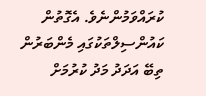ކުރައްވަމުންނެވެ. އެގޮތުން ކައުންސިލްތަކުގައި މެންބަރުން ތިބޭ އަދަދު މަދު ކުރުމަށް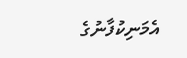އެމަނިކުފާނުގެ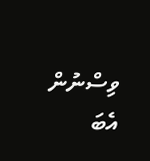ވިސްނުން އެބަ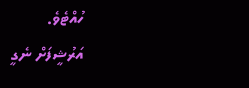ހުއްޓެވެ.
އަރުޝީފަށް ނެގީ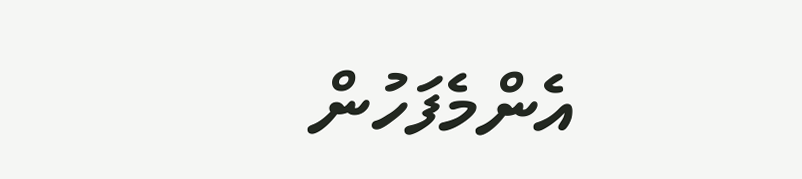އެންމެފަހުން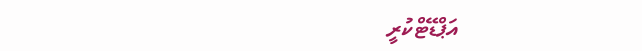އަޕްޑޭޓްކުރީ